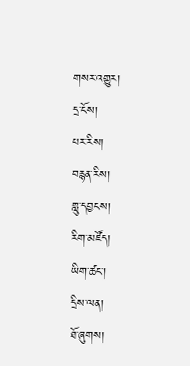གསར་འགྱུར།
དྲ་ངོས།
པར་རིས།
བརྙན་རིས།
གླུ་དབྱངས།
རིག་མཛོད།
ཡིག་ཚང་།
དྲིས་ལན།
ཐོ་ཞུགས།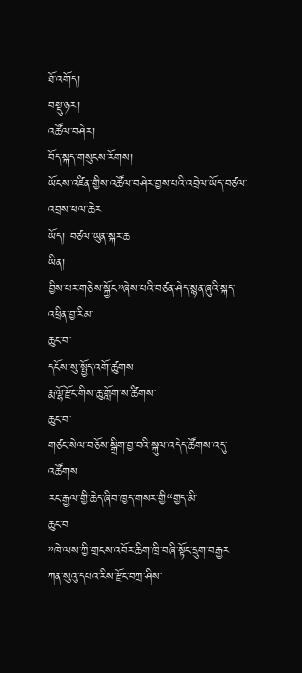ཐོ་འགོད།
བསྡུ་ཉར།
འཚོལ་བཤེར།
བོད་སྐད་གསུངས་རོགས།
ཡོངས་འཛིན་གྱིས་འཚོལ་བཤེར་བྱས་པའི་འབྲེལ་ཡོད་བཙལ་འབྲས་ཕལ་ཆེར
ཡོད། བཙལ་ཡུན་སྐར་ཆ
ཡིན།
བྱིས་པར་གཅེས་སྐྱོང”ཞེས་པའི་བཙན་ཤེད་སྙན་ཞུའི་སྐད་འཕྲིན་བྱ་རིམ་
ཆུང་བ་
དངོས་སུ་སྤྱོད་འགོ་ཚུགས
རྨ་ལྷོ་རྫོང་གིས་ཆུ་གློག་ས་ཚིགས་
ཆུང་བ་
གཙང་སེལ་བཅོས་སྒྲིག་བྱ་བའི་སྐུལ་འདེད་ཚོགས་འདུ་འཚོགས
རང་རྒྱལ་གྱི་ཆེད་ཞིབ་ཁྱད་གསར་གྱི“གྱད་མི་
ཆུང་བ
”ཁེ་ལས་ཀྱི་གྲངས་འབོར་ཆིག་ཁྲི་བཞི་སྟོང་དྲུག་བརྒྱར
ཀན་སུའུ་དཔའ་རིས་རྫོང་བཀྲ་ཤིས་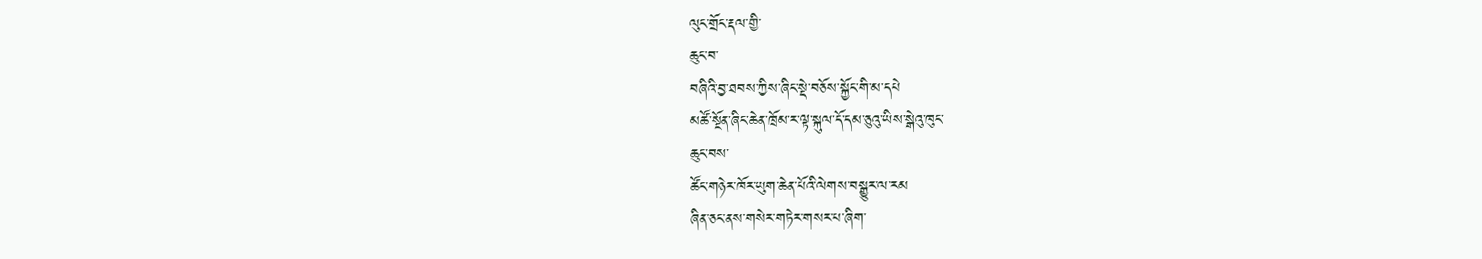ལུང་གྲོང་རྡལ་གྱི་
ཆུང་བ་
བཞིའི་བྱ་ཐབས་ཀྱིས་ཞིང་སྡེ་བཅོས་སྐྱོང་གི་མ་དཔེ
མཚོ་སྔོན་ཞིང་ཆེན་ཁྲོམ་ར་ལྟ་སྐུལ་དོ་དམ་ཅུའུ་ཡིས་སྒེའུ་ཁུང་
ཆུང་བས་
ཚོང་གཉེར་ཁོར་ཡུག་ཆེན་པོའི་ལེགས་བསྒྱུར་ལ་རམ
ཞིན་ཅང་ནས་གསེར་གཏེར་གསར་པ་ཞིག་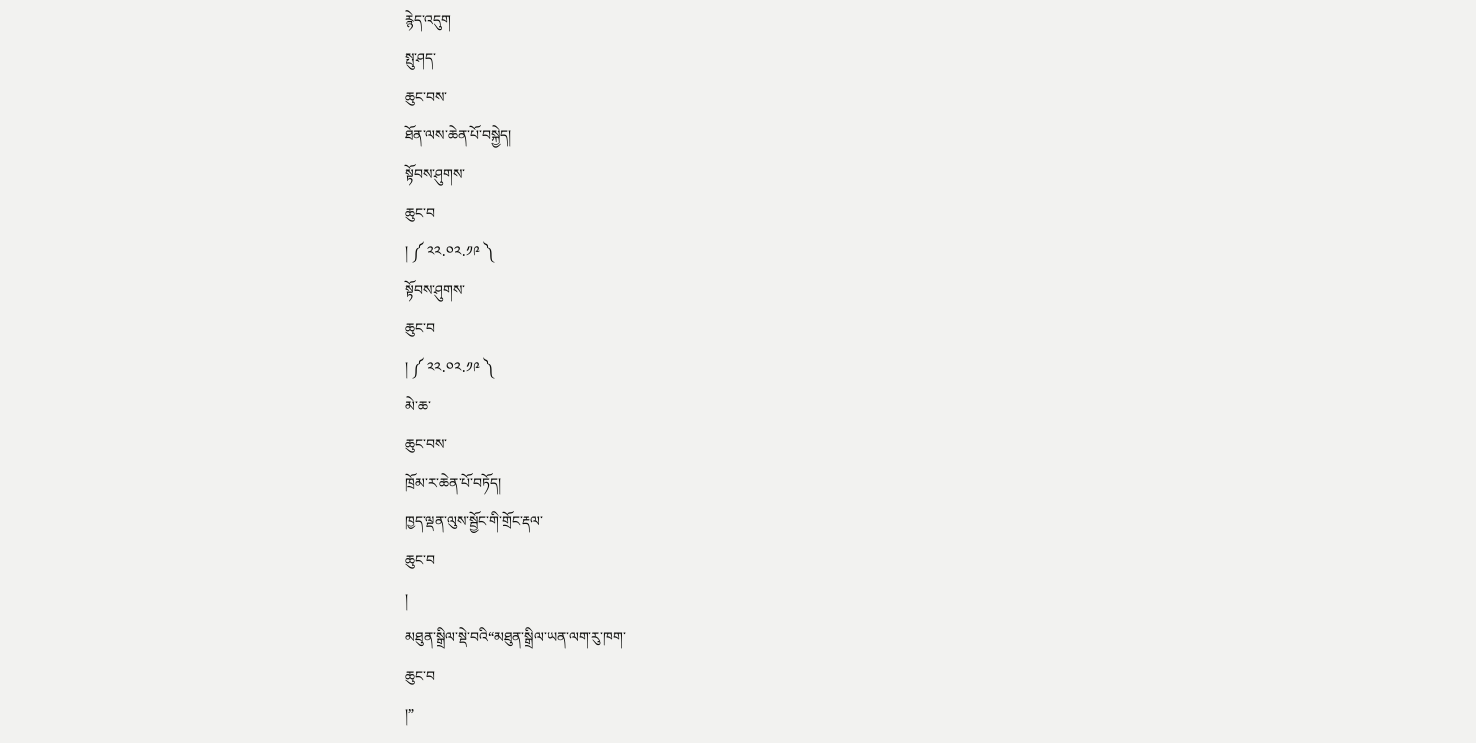རྙེད་འདུག
སྤུ་ཤད་
ཆུང་བས་
ཐོན་ལས་ཆེན་པོ་བསྐྱེད།
སྟོབས་ཤུགས་
ཆུང་བ
། ༼ ༢༢.༠༢.༡༩ ༽
སྟོབས་ཤུགས་
ཆུང་བ
། ༼ ༢༢.༠༢.༡༩ ༽
མེ་ཆ་
ཆུང་བས་
ཁྲོམ་ར་ཆེན་པོ་བཏོད།
ཁྱད་ལྡན་ལུས་སྦྱོང་གི་གྲོང་རྡལ་
ཆུང་བ
།
མཐུན་སྒྲིལ་སྡེ་བའི“མཐུན་སྒྲིལ་ཡན་ལག་རུ་ཁག་
ཆུང་བ
།”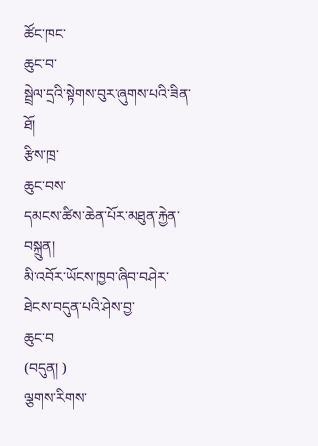ཚོང་ཁང་
ཆུང་བ་
སྦྲེལ་དྲའི་སྟེགས་བུར་ཞུགས་པའི་ཟིན་ཐོ།
རྩིས་ཁྲ་
ཆུང་བས་
དམངས་ཚིས་ཆེན་པོར་མཐུན་རྐྱེན་བསྐྲུན།
མི་འབོར་ཡོངས་ཁྱབ་ཞིབ་བཤེར་ཐེངས་བདུན་པའི་ཤེས་བྱ་
ཆུང་བ
(བདུན། )
ལྕགས་རིགས་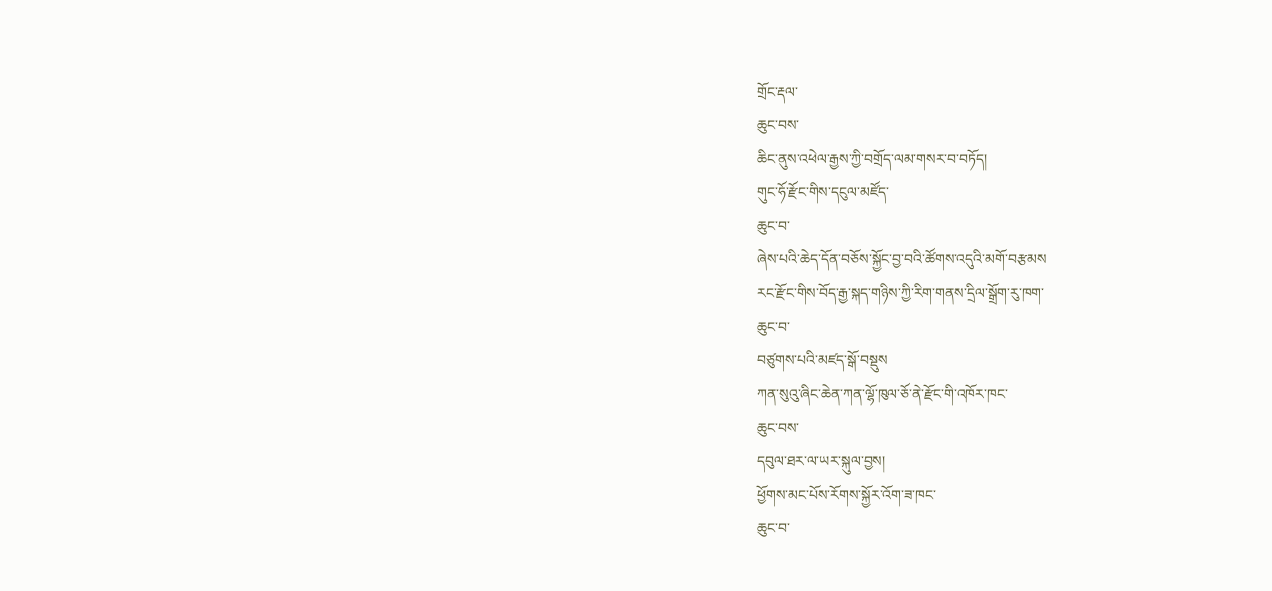གྲོང་རྡལ་
ཆུང་བས་
ཆིང་ནུས་འཕེལ་རྒྱས་ཀྱི་བགྲོད་ལམ་གསར་བ་བཏོད།
གུང་ཧོ་རྫོང་གིས་དངུལ་མཛོད་
ཆུང་བ་
ཞེས་པའི་ཆེད་དོན་བཅོས་སྐྱོང་བྱ་བའི་ཚོགས་འདུའི་མགོ་བརྩམས
རང་རྫོང་གིས་བོད་རྒྱ་སྐད་གཉིས་ཀྱི་རིག་གནས་དྲིལ་སྒྲོག་རུ་ཁག་
ཆུང་བ་
བཙུགས་པའི་མཛད་སྒོ་བསྡུས
ཀན་སུའུ་ཞིང་ཆེན་ཀན་ལྷོ་ཁུལ་ཅོ་ནེ་རྫོང་གི་འཁོར་ཁང་
ཆུང་བས་
དབུལ་ཐར་ལ་ཡར་སྐུལ་བྱས།
ཕྱོགས་མང་པོས་རོགས་སྐྱོར་འོག་ཟ་ཁང་
ཆུང་བ་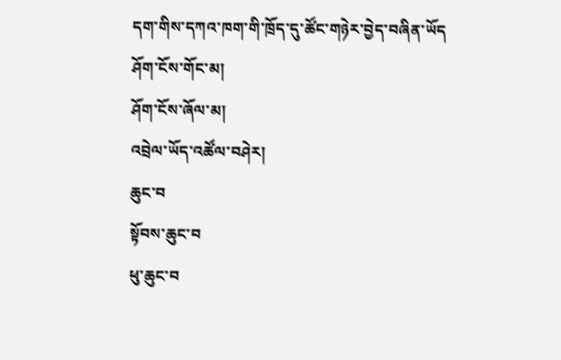དག་གིས་དཀའ་ཁག་གི་ཁྲོད་དུ་ཚོང་གཉེར་བྱེད་བཞིན་ཡོད
ཤོག་ངོས་གོང་མ།
ཤོག་ངོས་ཞོལ་མ།
འབྲེལ་ཡོད་འཚོལ་བཤེར།
ཆུང་བ
སྟོབས་ཆུང་བ
ཕུ་ཆུང་བ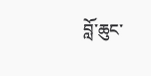བློ་ཆུང་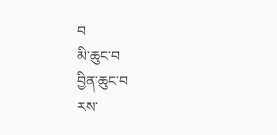བ
མི་ཆུང་བ
བྱིན་ཆུང་བ
རས་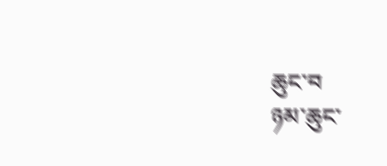ཆུང་བ
ཉམ་ཆུང་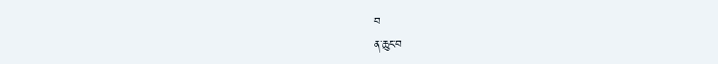བ
ན་ཆུང་བ